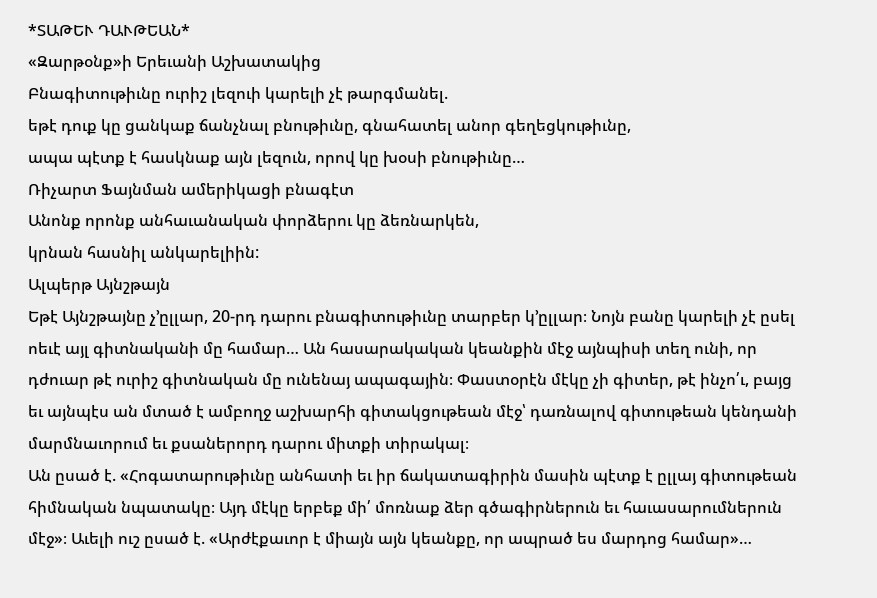*ՏԱԹԵՒ ԴԱՒԹԵԱՆ*
«Զարթօնք»ի Երեւանի Աշխատակից
Բնագիտութիւնը ուրիշ լեզուի կարելի չէ թարգմանել.
եթէ դուք կը ցանկաք ճանչնալ բնութիւնը, գնահատել անոր գեղեցկութիւնը,
ապա պէտք է հասկնաք այն լեզուն, որով կը խօսի բնութիւնը…
Ռիչարտ Ֆայնման ամերիկացի բնագէտ
Անոնք որոնք անհաւանական փորձերու կը ձեռնարկեն,
կրնան հասնիլ անկարելիին:
Ալպերթ Այնշթայն
Եթէ Այնշթայնը չ’ըլլար, 20-րդ դարու բնագիտութիւնը տարբեր կ’ըլլար։ Նոյն բանը կարելի չէ ըսել ոեւէ այլ գիտնականի մը համար… Ան հասարակական կեանքին մէջ այնպիսի տեղ ունի, որ դժուար թէ ուրիշ գիտնական մը ունենայ ապագային։ Փաստօրէն մէկը չի գիտեր, թէ ինչո՛ւ, բայց եւ այնպէս ան մտած է ամբողջ աշխարհի գիտակցութեան մէջ՝ դառնալով գիտութեան կենդանի մարմնաւորում եւ քսաներորդ դարու միտքի տիրակալ։
Ան ըսած է. «Հոգատարութիւնը անհատի եւ իր ճակատագիրին մասին պէտք է ըլլայ գիտութեան հիմնական նպատակը։ Այդ մէկը երբեք մի՛ մոռնաք ձեր գծագիրներուն եւ հաւասարումներուն մէջ»։ Աւելի ուշ ըսած է. «Արժէքաւոր է միայն այն կեանքը, որ ապրած ես մարդոց համար»…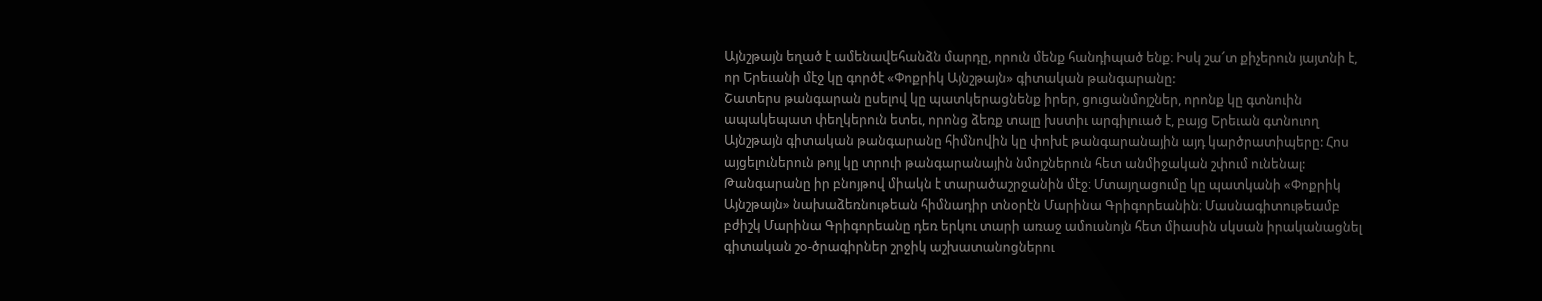Այնշթայն եղած է ամենավեհանձն մարդը, որուն մենք հանդիպած ենք։ Իսկ շա՜տ քիչերուն յայտնի է, որ Երեւանի մէջ կը գործէ «Փոքրիկ Այնշթայն» գիտական թանգարանը:
Շատերս թանգարան ըսելով կը պատկերացնենք իրեր, ցուցանմոյշներ, որոնք կը գտնուին ապակեպատ փեղկերուն ետեւ, որոնց ձեռք տալը խստիւ արգիլուած է, բայց Երեւան գտնուող Այնշթայն գիտական թանգարանը հիմնովին կը փոխէ թանգարանային այդ կարծրատիպերը: Հոս այցելուներուն թոյլ կը տրուի թանգարանային նմոյշներուն հետ անմիջական շփում ունենալ: Թանգարանը իր բնոյթով միակն է տարածաշրջանին մէջ։ Մտայղացումը կը պատկանի «Փոքրիկ Այնշթայն» նախաձեռնութեան հիմնադիր տնօրէն Մարինա Գրիգորեանին։ Մասնագիտութեամբ բժիշկ Մարինա Գրիգորեանը դեռ երկու տարի առաջ ամուսնոյն հետ միասին սկսան իրականացնել գիտական շօ-ծրագիրներ շրջիկ աշխատանոցներու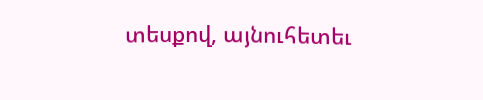տեսքով, այնուհետեւ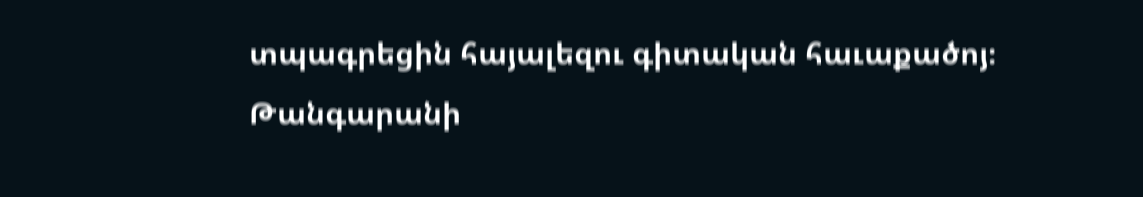տպագրեցին հայալեզու գիտական հաւաքածոյ։ Թանգարանի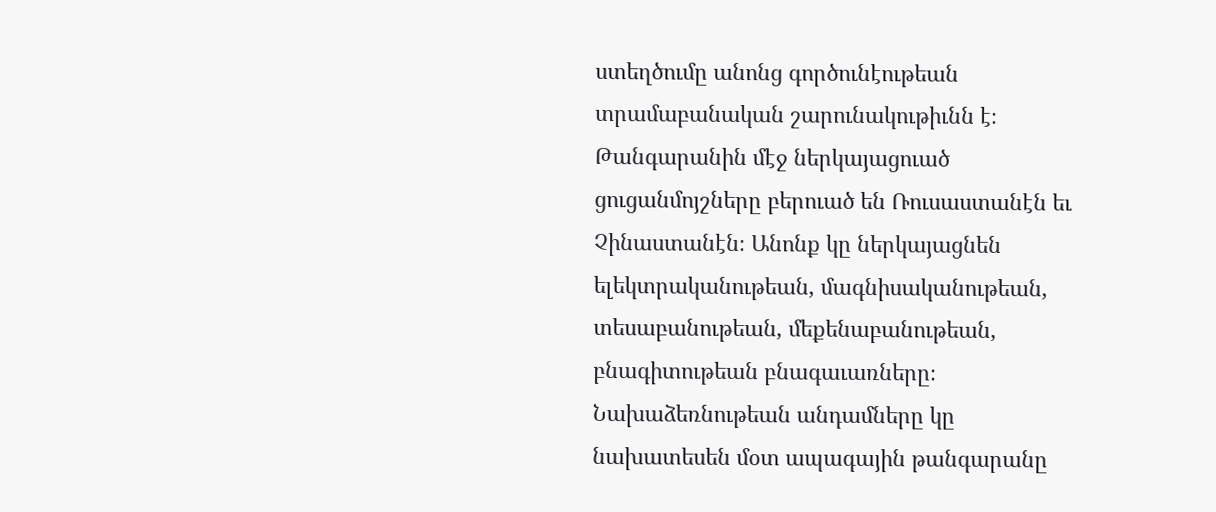ստեղծումը անոնց գործունէութեան տրամաբանական շարունակութիւնն է։ Թանգարանին մէջ ներկայացուած ցուցանմոյշները բերուած են Ռուսաստանէն եւ Չինաստանէն։ Անոնք կը ներկայացնեն ելեկտրականութեան, մագնիսականութեան, տեսաբանութեան, մեքենաբանութեան, բնագիտութեան բնագաւառները։
Նախաձեռնութեան անդամները կը նախատեսեն մօտ ապագային թանգարանը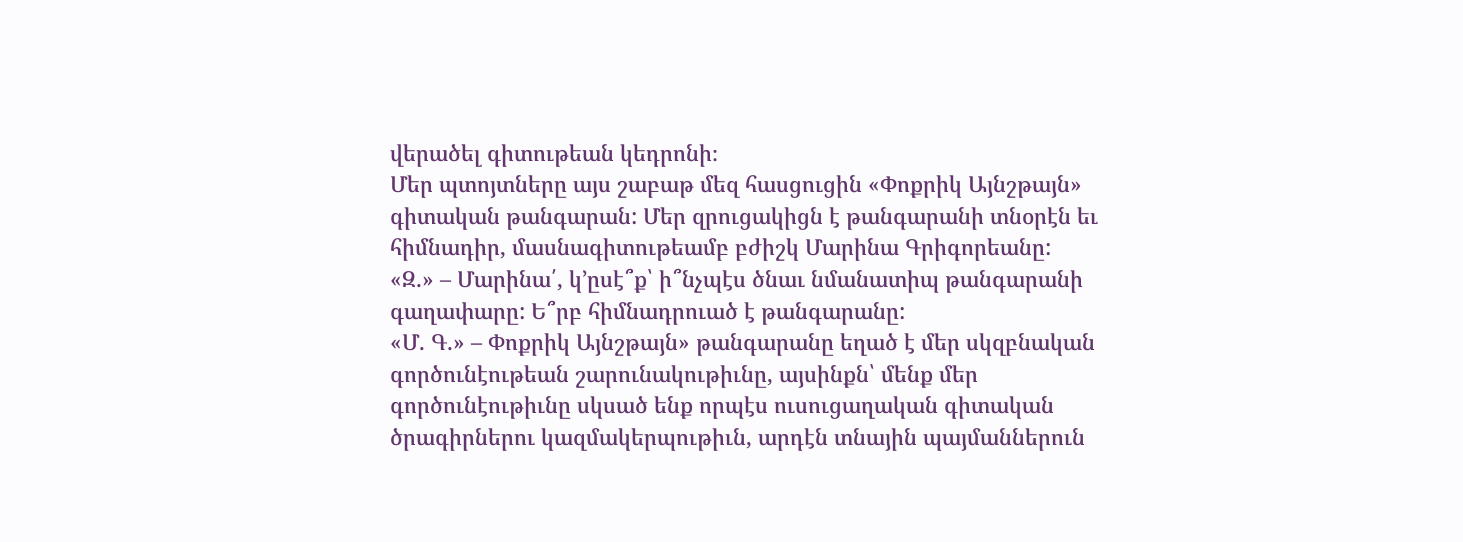վերածել գիտութեան կեդրոնի։
Մեր պտոյտները այս շաբաթ մեզ հասցուցին «Փոքրիկ Այնշթայն» գիտական թանգարան: Մեր զրուցակիցն է թանգարանի տնօրէն եւ հիմնադիր, մասնագիտութեամբ բժիշկ Մարինա Գրիգորեանը:
«Զ.» – Մարինա՛, կ’ըսէ՞ք՝ ի՞նչպէս ծնաւ նմանատիպ թանգարանի գաղափարը: Ե՞րբ հիմնադրուած է թանգարանը:
«Մ. Գ.» – Փոքրիկ Այնշթայն» թանգարանը եղած է մեր սկզբնական գործունէութեան շարունակութիւնը, այսինքն՝ մենք մեր գործունէութիւնը սկսած ենք որպէս ուսուցաղական գիտական ծրագիրներու կազմակերպութիւն, արդէն տնային պայմաններուն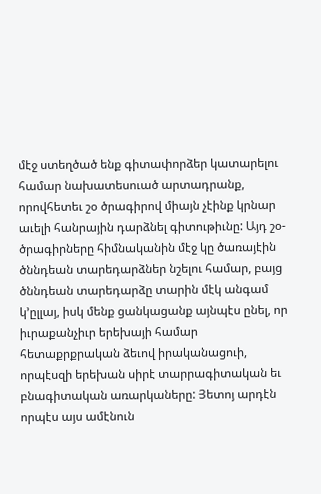մէջ ստեղծած ենք գիտափորձեր կատարելու համար նախատեսուած արտադրանք, որովհետեւ շօ ծրագիրով միայն չէինք կրնար աւելի հանրային դարձնել գիտութիւնը: Այդ շօ-ծրագիրները հիմնականին մէջ կը ծառայէին ծննդեան տարեդարձներ նշելու համար, բայց ծննդեան տարեդարձը տարին մէկ անգամ կ’ըլլայ, իսկ մենք ցանկացանք այնպէս ընել, որ իւրաքանչիւր երեխայի համար հետաքրքրական ձեւով իրականացուի, որպէսզի երեխան սիրէ տարրագիտական եւ բնագիտական առարկաները: Յետոյ արդէն որպէս այս ամէնուն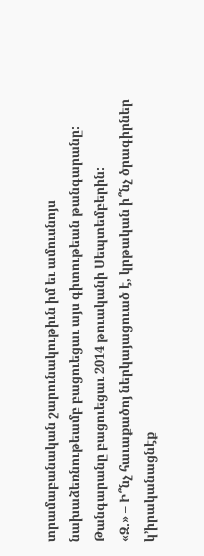տրամաբանական շարունակութիւն իմ եւ ամուսնոյս նախաձեռնութեամբ բացուեցաւ այս գիտութեան թանգարանը: Թանգարանը բացուեցաւ 2014 թուականի Սեպտեմբերին:
«Զ.» – Ի՞նչ հաւաքածոյ ներկայացուած է, կրթական ի՞նչ ծրագիրներ կ’իրականացնէք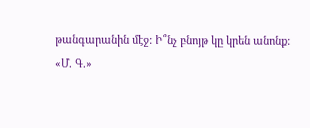թանգարանին մէջ: Ի՞նչ բնոյթ կը կրեն անոնք:
«Մ. Գ.»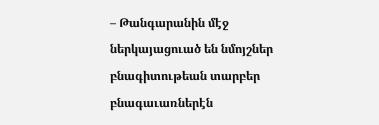– Թանգարանին մէջ ներկայացուած են նմոյշներ բնագիտութեան տարբեր բնագաւառներէն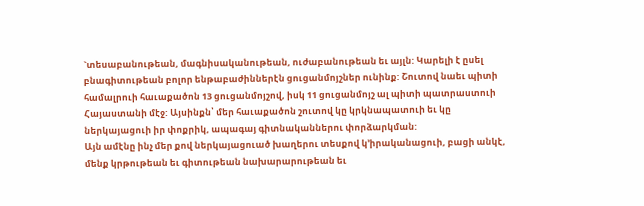`տեսաբանութեան, մագնիսականութեան, ուժաբանութեան եւ այլն: Կարելի է ըսել բնագիտութեան բոլոր ենթաբաժիններէն ցուցանմոյշներ ունինք: Շուտով նաեւ պիտի համալրուի հաւաքածոն 13 ցուցանմոյշով, իսկ 11 ցուցանմոյշ ալ պիտի պատրաստուի Հայաստանի մէջ: Այսինքն՝ մեր հաւաքածոն շուտով կը կրկնապատուի եւ կը ներկայացուի իր փոքրիկ, ապագայ գիտնականներու փորձարկման:
Այն ամէնը ինչ մեր քով ներկայացուած խաղերու տեսքով կ’իրականացուի, բացի անկէ, մենք կրթութեան եւ գիտութեան նախարարութեան եւ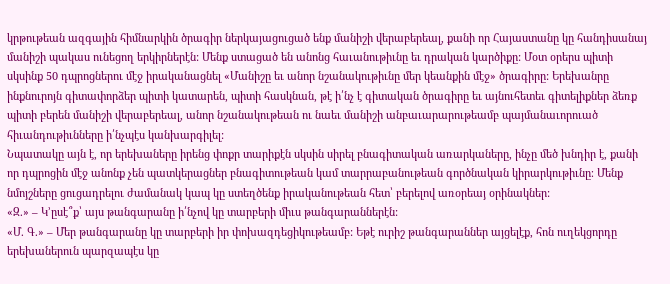կրթութեան ազգային հիմնարկին ծրագիր ներկայացուցած ենք մանիշի վերաբերեալ, քանի որ Հայաստանը կը հանդիսանայ մանիշի պակաս ունեցող երկիրներէն: Մենք ստացած են անոնց հաւանութիւնը եւ դրական կարծիքը: Մօտ օրերս պիտի սկսինք 50 դպրոցներու մէջ իրականացնել «Մանիշը եւ անոր նշանակութիւնը մեր կեանքին մէջ» ծրագիրը: Երեխանրը ինքնուրոյն գիտափորձեր պիտի կատարեն, պիտի հասկնան, թէ ի՛նչ է գիտական ծրագիրը եւ այնուհետեւ գիտելիքներ ձեռք պիտի բերեն մանիշի վերաբերեալ, անոր նշանակութեան ու նաեւ մանիշի անբաւարարութեամբ պայմանաւորուած հիւանդութիւնները ի՛նչպէս կանխարգիլել:
Նպատակը այն է, որ երեխաները իրենց փոքր տարիքէն սկսին սիրել բնագիտական առարկաները, ինչը մեծ խնդիր է, քանի որ դպրոցին մէջ անոնք չեն պատկերացներ բնագիտութեան կամ տարրաբանութեան գործնական կիրարկութիւնը։ Մենք նմոյշները ցուցադրելու ժամանակ կապ կը ստեղծենք իրականութեան հետ՝ բերելով առօրեայ օրինակներ:
«Զ.» – Կ’ըսէ՞ք՝ այս թանգարանը ի՛նչով կը տարբերի միւս թանգարաններէն:
«Մ. Գ.» – Մեր թանգարանը կը տարբերի իր փոխազդեցիկութեամբ: Եթէ ուրիշ թանգարաններ այցելէք, հոն ուղեկցորդը երեխաներուն պարզապէս կը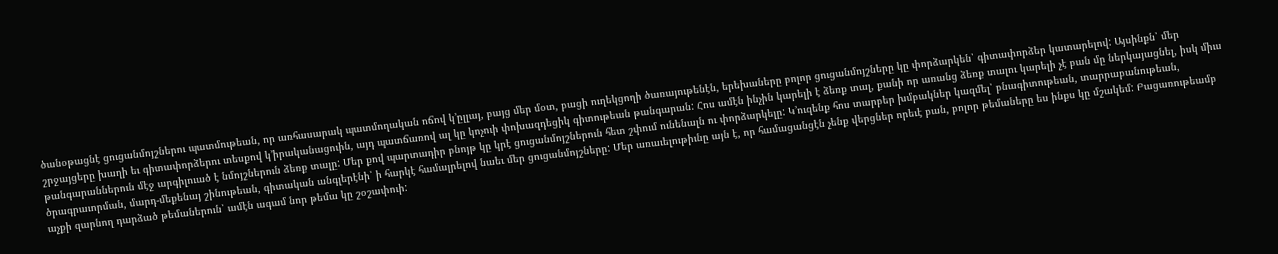ծանօթացնէ ցուցանմոյշներու պատմութեան, որ առհասարակ պատմողական ոճով կ’ըլլայ, բայց մեր մօտ, բացի ուղեկցողի ծառայութենէն, երեխաները բոլոր ցուցանմոյշները կը փորձարկեն՝ գիտափորձեր կատարելով: Այսինքն՝ մեր շրջայցերը խաղի եւ գիտափորձերու տեսքով կ’իրականացուին, այդ պատճառով ալ կը կոչուի փոխազդեցիկ գիտութեան թանգարան: Հոս ամէն ինչին կարելի է ձեռք տալ, քանի որ առանց ձեռք տալու կարելի չէ բան մը ներկայացնել, իսկ միւս թանգարաններուն մէջ արգիլուած է նմոյշներուն ձեռք տալը: Մեր քով պարտադիր բնոյթ կը կրէ ցուցանմոյշներուն հետ շփում ունենալն ու փորձարկելը: Կ’ուզենք հոս տարբեր խմբակներ կազմել՝ բնագիտութեան, տարրաբանութեան, ծրագրաւորման, մարդ-մեքենայ շինութեան, գիտական անգլերէնի՝ ի հարկէ համալրելով նաեւ մեր ցուցանմոյշները: Մեր առաւելութիւնը այն է, որ համացանցէն չենք վերցներ որեւէ բան, բոլոր թեմաները ես ինքս կը մշակեմ: Բացառութեամբ աչքի զարնող դարձած թեմաներուն՝ ամէն ագամ նոր թեմա կը շօշափուի: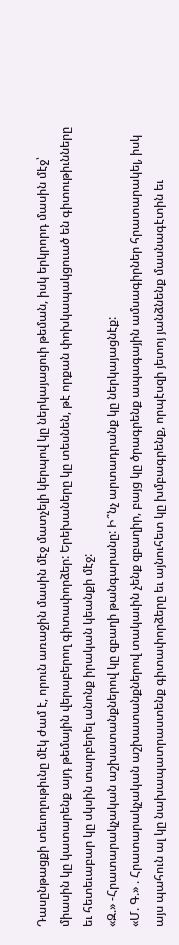Դասընթացքի տեւողութիւնը մէկ ժամ է, որուն առաջին մասին մէջ մատչելի կերպով կը ներկայացուի թեման, իսկ երկրորդ մասին մէջ՝ միասին կը կատարենք այդ թեմային վերաբերող գիտափորձեր: Երեխաները կը տեսնեն, թէ որքան փոխկապակցուած են գիտութիւնները եւ հետեւաբար կը սկսին տարբերել անոնք իրական կեանքի մէջ:
«Զ.» -Հրատարակչական աշխատանքներով կը զբաղի թանգարանը: Ի՞նչ արտադրանք կը ներկայացնէք:
«Մ. Գ.» . Հրատարակչական աշխատանքներով տակաւին չենք զբաղիր, բայց կը ծրագրենք ապագային ամսագիրներ հրատարակել, իսկ այս պահուն ալ կը նախապատրաստենք գիտափորձերը եւ այնուհետ կը խմբագրենք, որպէսզի յետոյ յանձնենք մասնագէտին եւ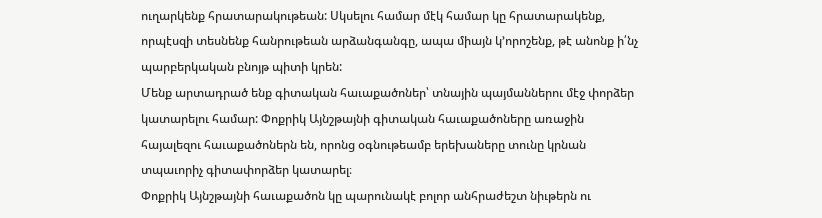ուղարկենք հրատարակութեան: Սկսելու համար մէկ համար կը հրատարակենք, որպէսզի տեսնենք հանրութեան արձանգանգը, ապա միայն կ’որոշենք, թէ անոնք ի՛նչ պարբերկական բնոյթ պիտի կրեն:
Մենք արտադրած ենք գիտական հաւաքածոներ՝ տնային պայմաններու մէջ փորձեր կատարելու համար: Փոքրիկ Այնշթայնի գիտական հաւաքածոները առաջին հայալեզու հաւաքածոներն են, որոնց օգնութեամբ երեխաները տունը կրնան տպաւորիչ գիտափորձեր կատարել։
Փոքրիկ Այնշթայնի հաւաքածոն կը պարունակէ բոլոր անհրաժեշտ նիւթերն ու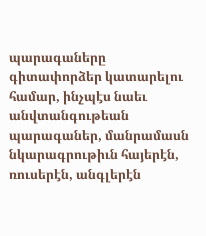պարագաները գիտափորձեր կատարելու համար, ինչպէս նաեւ անվտանգութեան պարագաներ, մանրամասն նկարագրութիւն հայերէն, ռուսերէն, անգլերէն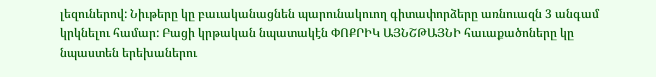լեզուներով: Նիւթերը կը բաւականացնեն պարունակուող գիտափորձերը առնուազն 3 անգամ կրկնելու համար: Բացի կրթական նպատակէն ՓՈՔՐԻԿ ԱՅՆՇԹԱՅՆԻ հաւաքածոները կը նպաստեն երեխաներու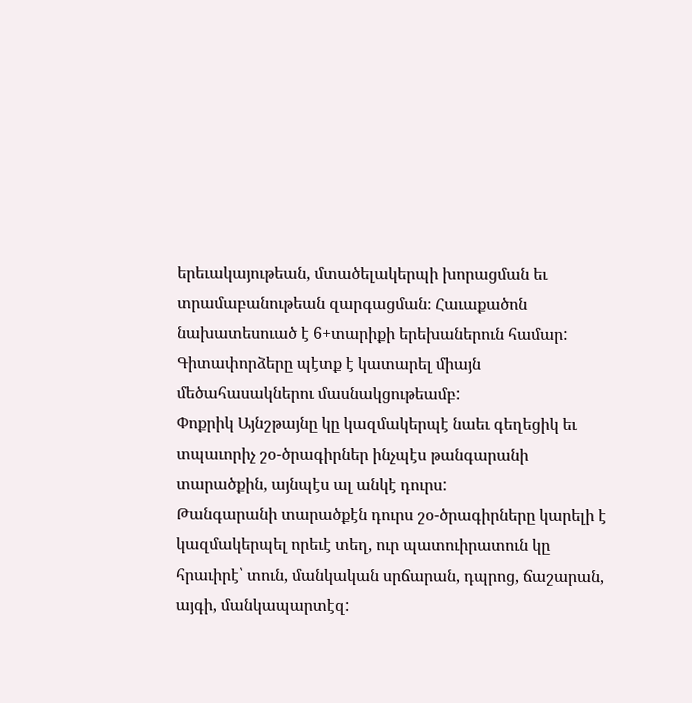երեւակայութեան, մտածելակերպի խորացման եւ տրամաբանութեան զարգացման։ Հաւաքածոն նախատեսուած է 6+տարիքի երեխաներուն համար: Գիտափորձերը պէտք է կատարել միայն մեծահասակներու մասնակցութեամբ:
Փոքրիկ Այնշթայնը կը կազմակերպէ նաեւ գեղեցիկ եւ տպաւորիչ շօ-ծրագիրներ ինչպէս թանգարանի տարածքին, այնպէս ալ անկէ դուրս:
Թանգարանի տարածքէն դուրս շօ-ծրագիրները կարելի է կազմակերպել որեւէ տեղ, ուր պատուիրատուն կը հրաւիրէ՝ տուն, մանկական սրճարան, դպրոց, ճաշարան, այգի, մանկապարտէզ: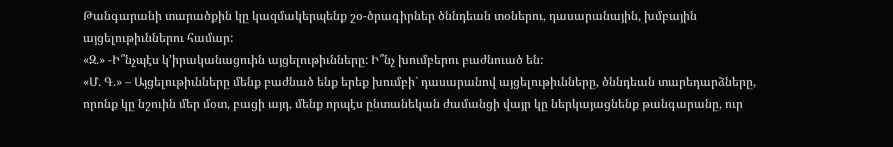Թանգարանի տարածքին կը կազմակերպենք շօ-ծրագիրներ ծննդեան տօներու, դասարանային, խմբային այցելութիւններու համար:
«Զ.» -Ի՞նչպէս կ’իրականացուին այցելութիւնները: Ի՞նչ խումբերու բաժնուած են:
«Մ. Գ.» – Այցելութիւնները մենք բաժնած ենք երեք խումբի` դասարանով այցելութիւնները, ծննդեան տարեդարձները, որոնք կը նշուին մեր մօտ, բացի այդ, մենք որպէս ընտանեկան ժամանցի վայր կը ներկայացնենք թանգարանը, ուր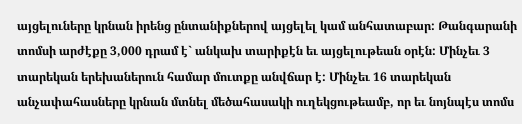այցելուները կրնան իրենց ընտանիքներով այցելել կամ անհատաբար: Թանգարանի տոմսի արժէքը 3,000 դրամ է` անկախ տարիքէն եւ այցելութեան օրէն: Մինչեւ 3 տարեկան երեխաներուն համար մուտքը անվճար է: Մինչեւ 16 տարեկան անչափահասները կրնան մտնել մեծահասակի ուղեկցութեամբ, որ եւ նոյնպէս տոմս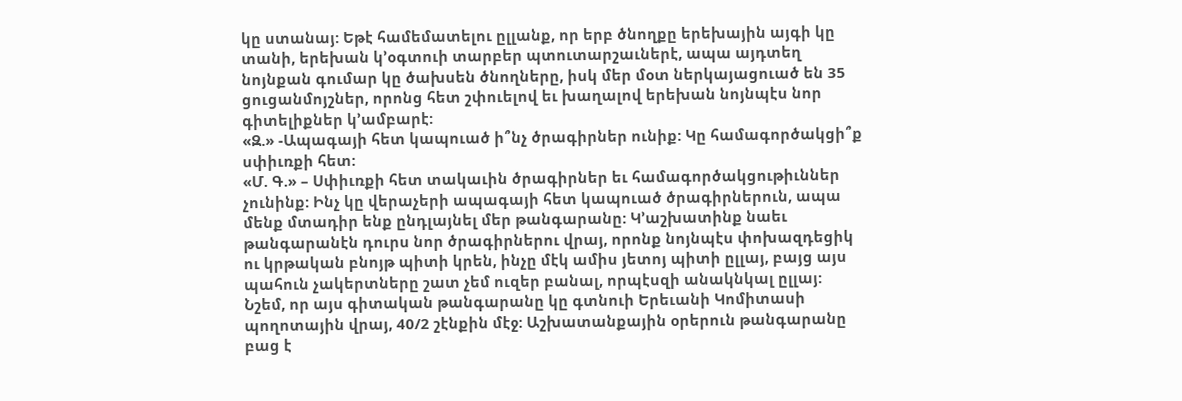կը ստանայ: Եթէ համեմատելու ըլլանք, որ երբ ծնողքը երեխային այգի կը տանի, երեխան կ’օգտուի տարբեր պտուտարշաւներէ, ապա այդտեղ նոյնքան գումար կը ծախսեն ծնողները, իսկ մեր մօտ ներկայացուած են 35 ցուցանմոյշներ, որոնց հետ շփուելով եւ խաղալով երեխան նոյնպէս նոր գիտելիքներ կ’ամբարէ:
«Զ.» -Ապագայի հետ կապուած ի՞նչ ծրագիրներ ունիք: Կը համագործակցի՞ք սփիւռքի հետ:
«Մ. Գ.» – Սփիւռքի հետ տակաւին ծրագիրներ եւ համագործակցութիւններ չունինք: Ինչ կը վերաչերի ապագայի հետ կապուած ծրագիրներուն, ապա մենք մտադիր ենք ընդլայնել մեր թանգարանը: Կ’աշխատինք նաեւ թանգարանէն դուրս նոր ծրագիրներու վրայ, որոնք նոյնպէս փոխազդեցիկ ու կրթական բնոյթ պիտի կրեն, ինչը մէկ ամիս յետոյ պիտի ըլլայ, բայց այս պահուն չակերտները շատ չեմ ուզեր բանալ, որպէսզի անակնկալ ըլլայ:
Նշեմ, որ այս գիտական թանգարանը կը գտնուի Երեւանի Կոմիտասի պողոտային վրայ, 40/2 շէնքին մէջ: Աշխատանքային օրերուն թանգարանը բաց է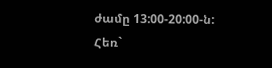ժամը 13:00-20:00-ն:
Հեռ`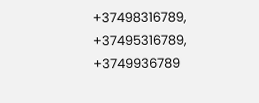+37498316789, +37495316789, +3749936789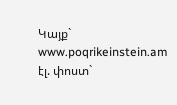Կայք` www.poqrikeinstein.am
էլ. փոստ`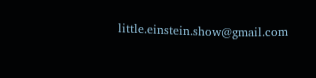little.einstein.show@gmail.com